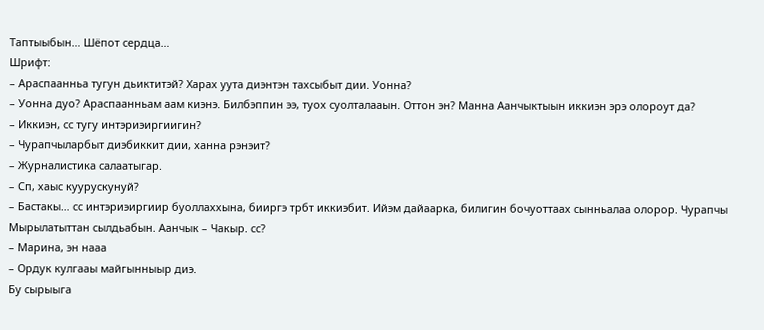Таптыыбын… Шёпот сердца…
Шрифт:
– Араспаанньа тугун дьиктитэй? Харах уута диэнтэн тахсыбыт дии. Уонна?
– Уонна дуо? Араспаанньам аам киэнэ. Билбэппин ээ, туох суолталааын. Оттон эн? Манна Аанчыктыын иккиэн эрэ олороут да?
– Иккиэн, сс тугу интэриэиргиигин?
– Чурапчыларбыт диэбиккит дии, ханна рэнэит?
– Журналистика салаатыгар.
– Сп, хаыс куурускунуй?
– Бастакы… сс интэриэиргиир буоллаххына, бииргэ трбт иккиэбит. Ийэм дайаарка, билигин бочуоттаах сынньалаа олорор. Чурапчы Мырылатыттан сылдьабын. Аанчык – Чакыр. сс?
– Марина, эн нааа
– Ордук кулгааы майгынныыр диэ.
Бу сырыыга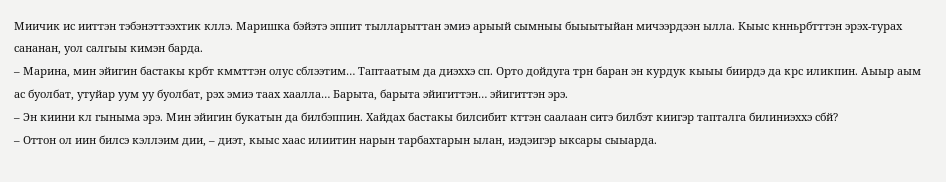Миичик ис ииттэн тэбэнэттээхтик кллэ. Маришка бэйэтэ эппит тылларыттан эмиэ арыый сымныы быыытыйан мичээрдээн ылла. Кыыс кнньрбтттэн эрэх-турах сананан, уол салгыы кимэн барда.
– Марина, мин эйигин бастакы крбт кммттэн олус сблээтим… Таптаатым да диэххэ сп. Орто дойдуга трн баран эн курдук кыыы биирдэ да крс иликпин. Аыыр аым ас буолбат, утуйар уум уу буолбат, рэх эмиэ таах хаалла… Барыта, барыта эйигиттэн… эйигиттэн эрэ.
– Эн киини кл гыныма эрэ. Мин эйигин букатын да билбэппин. Хайдах бастакы билсибит кттэн саалаан ситэ билбэт киигэр тапталга билиниэххэ сбй?
– Оттон ол иин билсэ кэллэим дии, – диэт, кыыс хаас илиитин нарын тарбахтарын ылан, иэдэигэр ыксары сыыарда.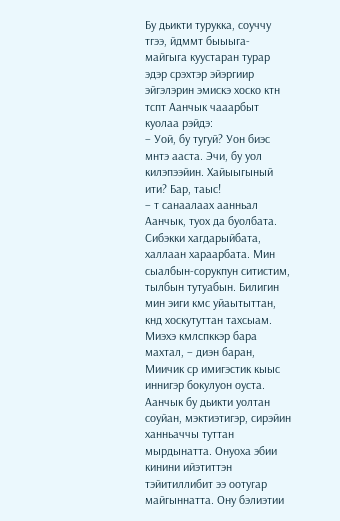Бу дьикти турукка, соуччу тгээ, йдммт быыыга-майгыга куустаран турар эдэр срэхтэр эйэргиир эйгэлэрин эмискэ хоско ктн тспт Аанчык чааарбыт куолаа рэйдэ:
– Уой, бу тугуй? Уон биэс мнтэ ааста. Эчи, бу уол килэпээйин. Хайыыгыный ити? Бар, таыс!
– т санаалаах аанньал Аанчык, туох да буолбата. Сибэкки хагдарыйбата, халлаан хараарбата. Мин сыалбын-сорукпун ситистим, тылбын тутуабын. Билигин мин эиги кмс уйаытыттан, кнд хоскутуттан тахсыам. Миэхэ кмлспккэр бара махтал, – диэн баран, Миичик ср имигэстик кыыс иннигэр бокулуон оуста.
Аанчык бу дьикти уолтан соуйан, мэктиэтигэр, сирэйин ханньаччы туттан мырдынатта. Онуоха эбии кинини ийэтиттэн тэйитиллибит ээ оотугар майгыннатта. Ону бэлиэтии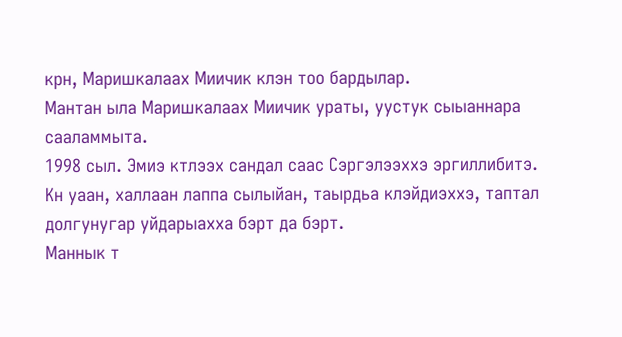крн, Маришкалаах Миичик клэн тоо бардылар.
Мантан ыла Маришкалаах Миичик ураты, уустук сыыаннара сааламмыта.
1998 сыл. Эмиэ ктлээх сандал саас Сэргэлээххэ эргиллибитэ. Кн уаан, халлаан лаппа сылыйан, таырдьа клэйдиэххэ, таптал долгунугар уйдарыахха бэрт да бэрт.
Маннык т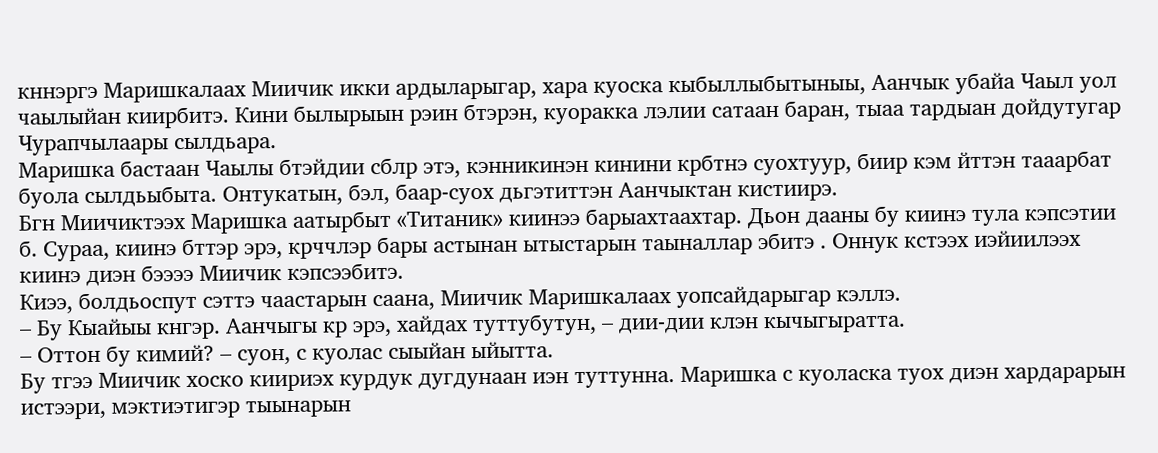кннэргэ Маришкалаах Миичик икки ардыларыгар, хара куоска кыбыллыбытыныы, Аанчык убайа Чаыл уол чаылыйан киирбитэ. Кини былырыын рэин бтэрэн, куоракка лэлии сатаан баран, тыаа тардыан дойдутугар Чурапчылаары сылдьара.
Маришка бастаан Чаылы бтэйдии сблр этэ, кэнникинэн кинини крбтнэ суохтуур, биир кэм йттэн тааарбат буола сылдьыбыта. Онтукатын, бэл, баар-суох дьгэтиттэн Аанчыктан кистиирэ.
Бгн Миичиктээх Маришка аатырбыт «Титаник» киинээ барыахтаахтар. Дьон дааны бу киинэ тула кэпсэтии б. Сураа, киинэ бттэр эрэ, крччлэр бары астынан ытыстарын таыналлар эбитэ . Оннук кстээх иэйиилээх киинэ диэн бээээ Миичик кэпсээбитэ.
Киээ, болдьоспут сэттэ чаастарын саана, Миичик Маришкалаах уопсайдарыгар кэллэ.
– Бу Кыайыы кнгэр. Аанчыгы кр эрэ, хайдах туттубутун, – дии-дии клэн кычыгыратта.
– Оттон бу кимий? – суон, с куолас сыыйан ыйытта.
Бу тгээ Миичик хоско киириэх курдук дугдунаан иэн туттунна. Маришка с куоласка туох диэн хардарарын истээри, мэктиэтигэр тыынарын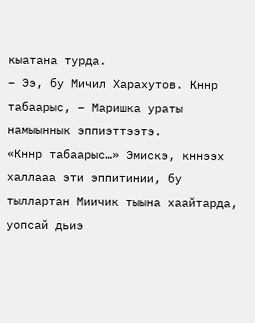кыатана турда.
– Ээ, бу Мичил Харахутов. Кннр табаарыс, – Маришка ураты намыыннык эппиэттээтэ.
«Кннр табаарыс…» Эмискэ, кннээх халлааа эти эппитинии, бу тыллартан Миичик тыына хаайтарда, уопсай дьиэ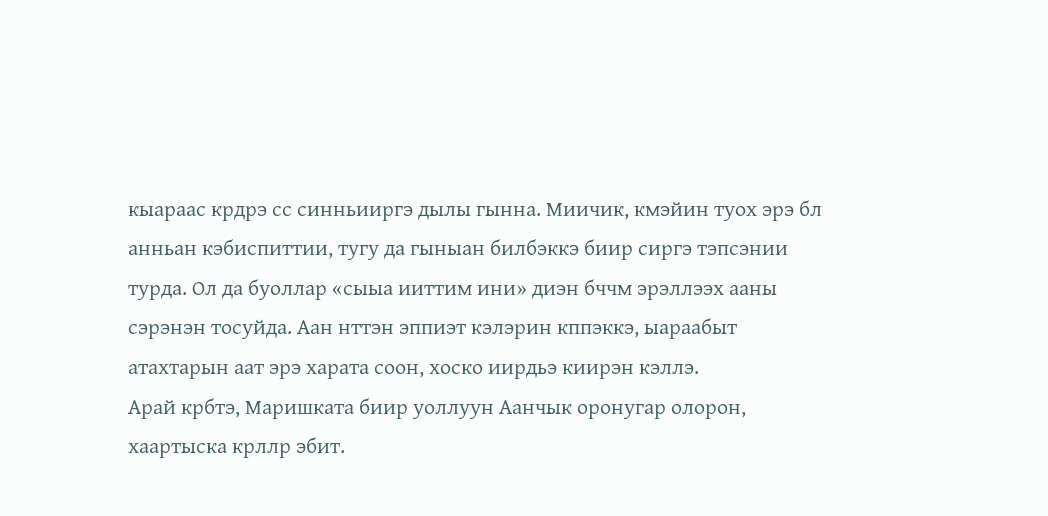кыараас крдрэ сс синньииргэ дылы гынна. Миичик, кмэйин туох эрэ бл анньан кэбиспиттии, тугу да гыныан билбэккэ биир сиргэ тэпсэнии турда. Ол да буоллар «сыыа ииттим ини» диэн бччм эрэллээх ааны сэрэнэн тосуйда. Аан нттэн эппиэт кэлэрин кппэккэ, ыараабыт атахтарын аат эрэ харата соон, хоско иирдьэ киирэн кэллэ.
Арай крбтэ, Маришката биир уоллуун Аанчык оронугар олорон, хаартыска крллр эбит.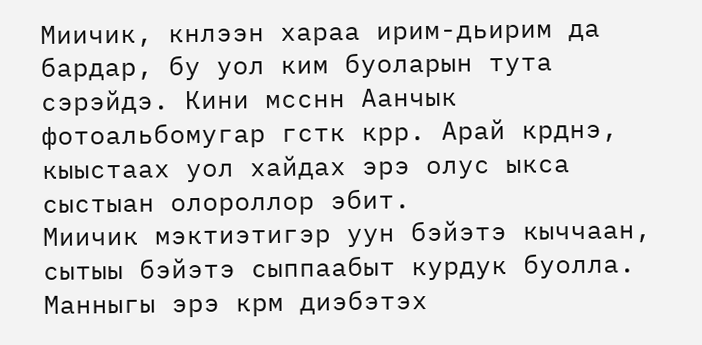Миичик, кнлээн хараа ирим-дьирим да бардар, бу уол ким буоларын тута сэрэйдэ. Кини мсснн Аанчык фотоальбомугар гстк крр. Арай крднэ, кыыстаах уол хайдах эрэ олус ыкса сыстыан олороллор эбит.
Миичик мэктиэтигэр уун бэйэтэ кыччаан, сытыы бэйэтэ сыппаабыт курдук буолла. Манныгы эрэ крм диэбэтэх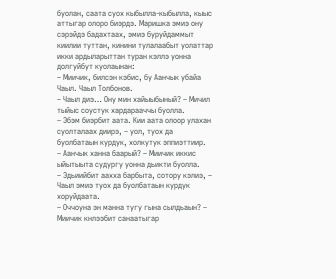буолан, саата суох кыбылла-кыбылла, кыыс аттыгар олоро биэрдэ. Маришка эмиэ ону сэрэйдэ бадахтаах, эмиэ буруйдаммыт киилии туттан, кинини тулалаабыт уолаттар икки ардыларыттан туран кэллэ уонна долгуйбут куолаынан:
– Миичик, билсэн кэбис, бу Аанчык убайа Чаыл. Чаыл Толбонов.
– Чаыл диэ… Ону мин хайыыбыный? – Мичил тыйыс соустук хардарааччы буолла.
– Эбэм биэрбит аата. Кии аата олоор улахан суолталаах диирэ, – уол, туох да буолбатаын курдук, холкутук эппиэттиир.
– Аанчык ханна баарый? – Миичик иккис ыйытыыта судургу уонна дьикти буолла.
– Эдьиийбит аахха барбыта, сотору кэлиэ, – Чаыл эмиэ туох да буолбатаын курдук хоруйдаата.
– Оччоуна эн манна тугу гына сылдьаын? – Миичик кнлээбит санаатыгар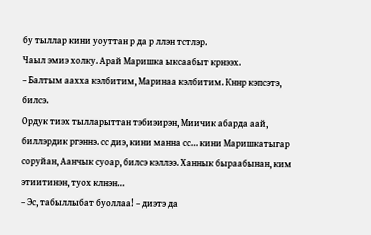бу тыллар кини уоуттан р да р ллэн тстлэр.
Чаыл эмиэ холку. Арай Маришка ыксаабыт крнээх.
– Балтым аахха кэлбитим, Маринаа кэлбитим. Кннр кэпсэтэ, билсэ.
Ордук тиэх тылларыттан тэбиэирэн, Миичик абарда аай, биллэрдик ргэннэ. сс диэ, кини манна сс… кини Маришкатыгар соруйан, Аанчык суоар, билсэ кэллээ. Ханнык быраабынан, ким этиитинэн, туох клнэн…
– Эс, табыллыбат буоллаа! – диэтэ да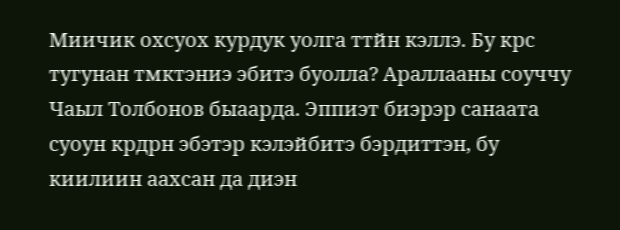Миичик охсуох курдук уолга ттйн кэллэ. Бу крс тугунан тмктэниэ эбитэ буолла? Араллааны соуччу Чаыл Толбонов быаарда. Эппиэт биэрэр санаата суоун крдрн эбэтэр кэлэйбитэ бэрдиттэн, бу киилиин аахсан да диэн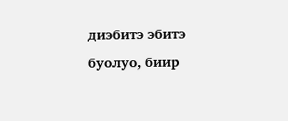диэбитэ эбитэ буолуо, биир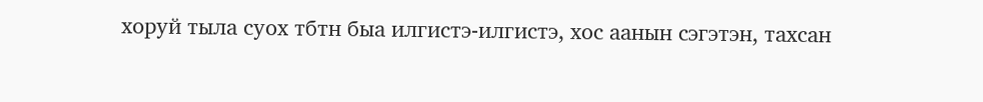хоруй тыла суох тбтн быа илгистэ-илгистэ, хос аанын сэгэтэн, тахсан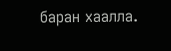баран хаалла.